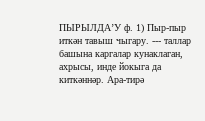ПЫРЫЛДА’У ф. 1) Пыр-пыр иткән тавыш чыгару. --- таллар башына каргалар кунаклаган, ахрысы, инде йокыга да киткәннәр. Ара-тирә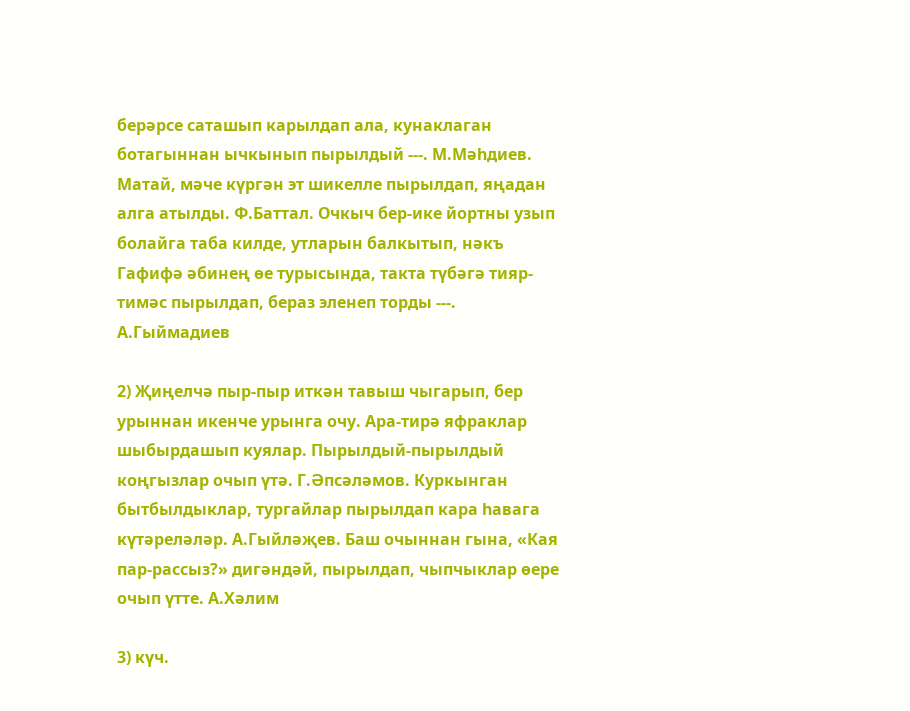берәрсе саташып карылдап ала, кунаклаган ботагыннан ычкынып пырылдый ---. М.Мәһдиев. Maтай, мәче күргән эт шикелле пырылдап, яңадан алга атылды. Ф.Баттал. Очкыч бер-ике йортны узып болайга таба килде, утларын балкытып, нәкъ Гафифә әбинең өе турысында, такта түбәгә тияр-тимәс пырылдап, бераз эленеп торды ---. А.Гыймадиев

2) Җиңелчә пыр-пыр иткән тавыш чыгарып, бер урыннан икенче урынга очу. Ара-тирә яфраклар шыбырдашып куялар. Пырылдый-пырылдый коңгызлар очып үтә. Г.Әпсәләмов. Куркынган бытбылдыклар, тургайлар пырылдап кара һавага күтәреләләр. А.Гыйләҗев. Баш очыннан гына, «Кая пар-рассыз?» дигәндәй, пырылдап, чыпчыклар өере очып үтте. А.Хәлим

3) күч.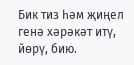Бик тиз һәм җиңел генә хәрәкәт итү, йөрү, бию.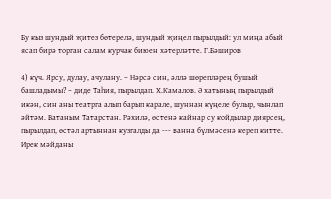Бу кыз шундый җитез бөтерелә, шундый җиңел пырылдый: ул миңа абый ясап бирә торган салам курчак биюен хәтерләтте. Г.Бәширов

4) күч. Ярсу, дулау, ачулану. – Нәрсә син, әллә шөрепләрең бушый башладымы? – диде Таһия, пырылдап. Х.Камалов. Ә хатының пырылдый икән, син аны театрга алып барып карале, шуннан күңеле булыр, чынлап әйтәм. Ватаным Татарстан. Рәхилә, өстенә кайнар су койдылар диярсең, пырылдап, өстәл артыннан кузгалды да --- ванна бүлмәсенә кереп китте. Ирек мәйданы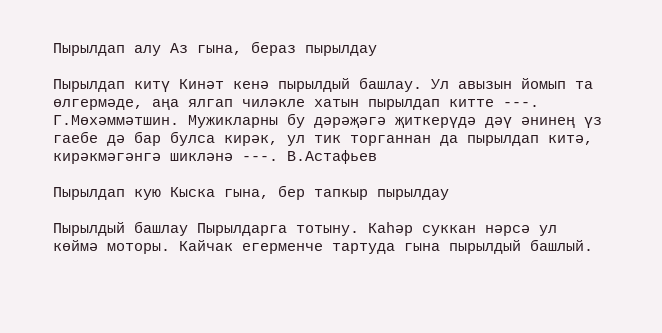Пырылдап алу Аз гына, бераз пырылдау

Пырылдап китү Кинәт кенә пырылдый башлау. Ул авызын йомып та өлгермәде, аңа ялгап чиләкле хатын пырылдап китте ---. Г.Мөхәммәтшин. Мужикларны бу дәрәҗәгә җиткерүдә дәү әнинең үз гаебе дә бар булса кирәк, ул тик торганнан да пырылдап китә, кирәкмәгәнгә шикләнә ---. В.Астафьев

Пырылдап кую Кыска гына, бер тапкыр пырылдау

Пырылдый башлау Пырылдарга тотыну. Каһәр суккан нәрсә ул көймә моторы. Кайчак егерменче тартуда гына пырылдый башлый.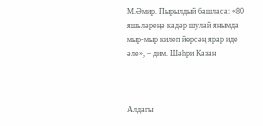М.Әмир. Пырылдый башласа: «80 яшьләреңә кадәр шулай янымда мыр-мыр килеп йөрсәң ярар иде әле», – дим. Шәһри Казан



Алдагы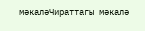мәкаләЧираттагы мәкалә